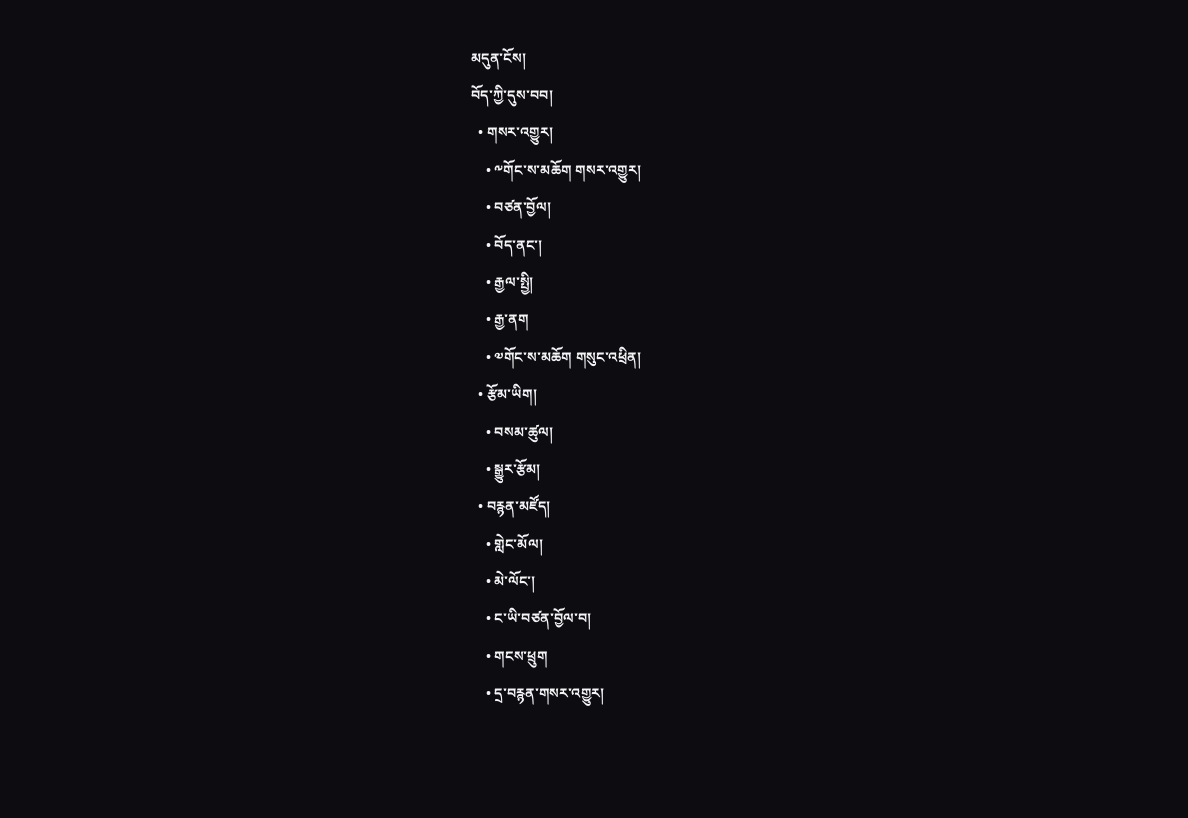མདུན་ངོས།
བོད་ཀྱི་དུས་བབ།
  • གསར་འགྱུར།
    • ༸གོང་ས་མཆོག གསར་འགྱུར།
    • བཙན་བྱོལ།
    • བོད་ནང་།
    • རྒྱལ་སྤྱི།
    • རྒྱ་ནག
    • ༧གོང་ས་མཆོག གསུང་འཕྲིན།
  • རྩོམ་ཡིག།
    • བསམ་ཚུལ།
    • སྒྱུར་རྩོམ།
  • བརྙན་མཛོད།
    • གླེང་མོལ།
    • མེ་ལོང་།
    • ང་ཡི་བཙན་བྱོལ་བ།
    • གངས་ཕྲུག
    • དྲ་བརྙན་གསར་འགྱུར།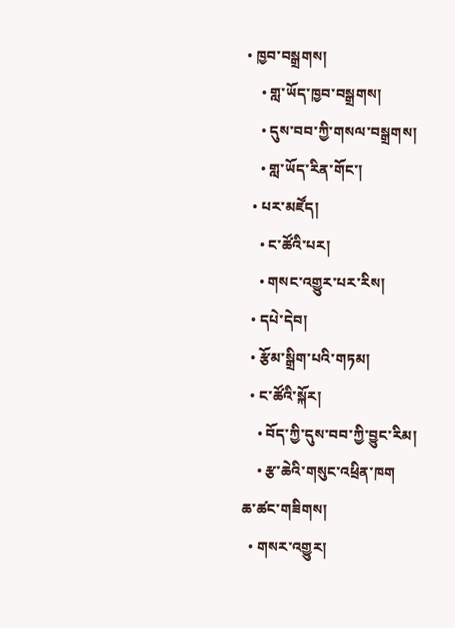• ཁྱབ་བསྒྲགས།
    • གླ་ཡོད་ཁྱབ་བསྒྲགས།
    • དུས་བབ་ཀྱི་གསལ་བསྒྲགས།
    • གླ་ཡོད་རིན་གོང་།
  • པར་མཛོད།
    • ང་ཚོའི་པར།
    • གསང་འགྱུར་པར་རིས།
  • དཔེ་དེབ།
  • རྩོམ་སྒྲིག་པའི་གཏམ།
  • ང་ཚོའི་སྐོར།
    • བོད་ཀྱི་དུས་བབ་ཀྱི་བྱུང་རིམ།
    • རྩ་ཆེའི་གསུང་འཕྲིན་ཁག
ཆ་ཚང་གཟིགས།
  • གསར་འགྱུར།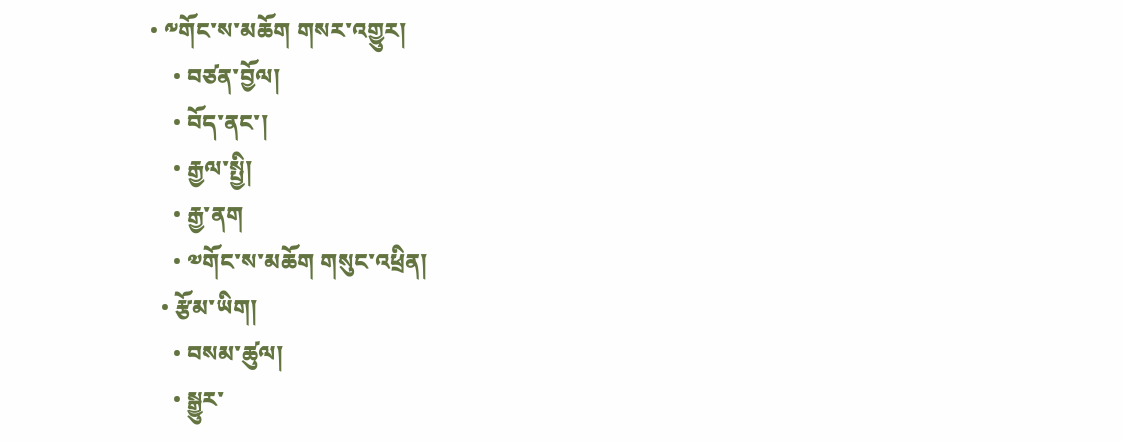• ༸གོང་ས་མཆོག གསར་འགྱུར།
    • བཙན་བྱོལ།
    • བོད་ནང་།
    • རྒྱལ་སྤྱི།
    • རྒྱ་ནག
    • ༧གོང་ས་མཆོག གསུང་འཕྲིན།
  • རྩོམ་ཡིག།
    • བསམ་ཚུལ།
    • སྒྱུར་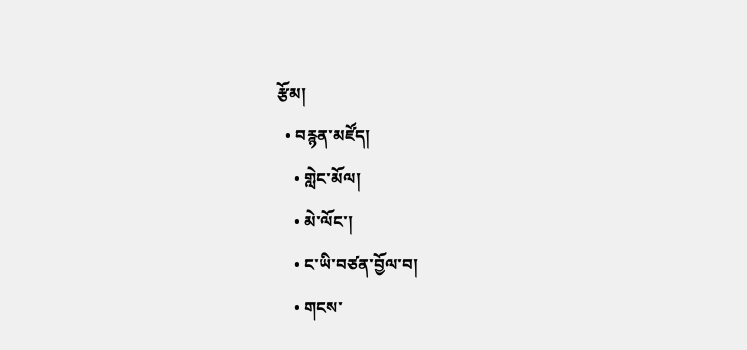རྩོམ།
  • བརྙན་མཛོད།
    • གླེང་མོལ།
    • མེ་ལོང་།
    • ང་ཡི་བཙན་བྱོལ་བ།
    • གངས་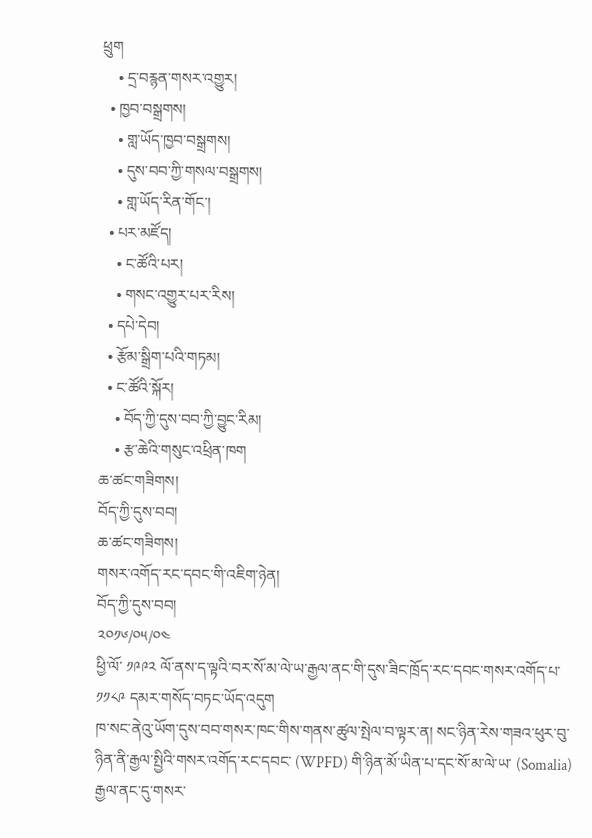ཕྲུག
    • དྲ་བརྙན་གསར་འགྱུར།
  • ཁྱབ་བསྒྲགས།
    • གླ་ཡོད་ཁྱབ་བསྒྲགས།
    • དུས་བབ་ཀྱི་གསལ་བསྒྲགས།
    • གླ་ཡོད་རིན་གོང་།
  • པར་མཛོད།
    • ང་ཚོའི་པར།
    • གསང་འགྱུར་པར་རིས།
  • དཔེ་དེབ།
  • རྩོམ་སྒྲིག་པའི་གཏམ།
  • ང་ཚོའི་སྐོར།
    • བོད་ཀྱི་དུས་བབ་ཀྱི་བྱུང་རིམ།
    • རྩ་ཆེའི་གསུང་འཕྲིན་ཁག
ཆ་ཚང་གཟིགས།
བོད་ཀྱི་དུས་བབ།
ཆ་ཚང་གཟིགས།
གསར་འགོད་རང་དབང་གི་འཇིག་ཉེན།
བོད་ཀྱི་དུས་བབ།
༢༠༡༦/༠༥/༠༤
ཕྱི་ལོ་ ༡༩༩༢ ལོ་ནས་ད་ལྟའི་བར་སོ་མ་ལེ་ཡ་རྒྱལ་ནང་གི་དུས་ཟིང་ཁྲོད་རང་དབང་གསར་འགོད་པ་ ༡༡༨༩ དམར་གསོད་བཏང་ཡོད་འདུག
ཁ་སང་ནེའུ་ཡོག་དུས་བབ་གསར་ཁང་གིས་གནས་ཚུལ་སྤེལ་བ་ལྟར་ན། སང་ཉིན་རེས་གཟའ་ཕུར་བུ་ཉིན་ནི་རྒྱལ་སྤྱིའི་གསར་འགོད་རང་དབང་ (WPFD) གི་ཉིན་མོ་ཡིན་པ་དང་སོ་མ་ལེ་ཡ་ (Somalia) རྒྱལ་ནང་དུ་གསར་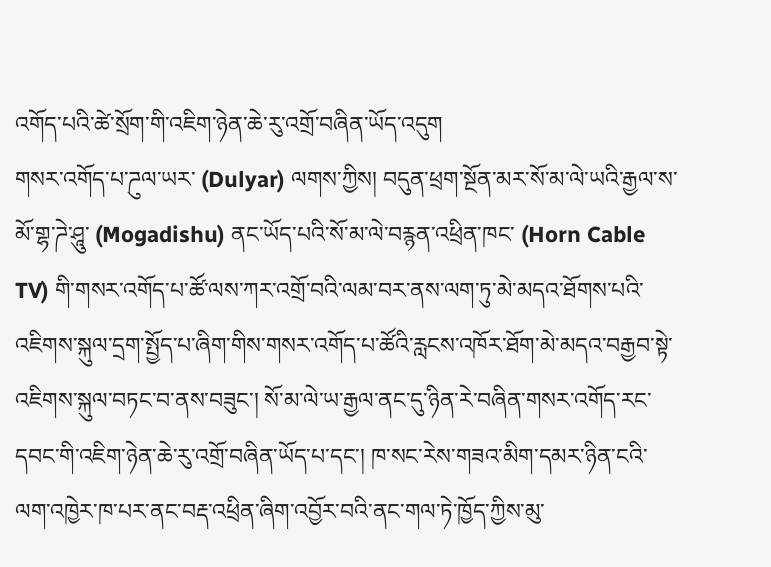འགོད་པའི་ཚེ་སྲོག་གི་འཇིག་ཉེན་ཆེ་རུ་འགྲོ་བཞིན་ཡོད་འདུག
གསར་འགོད་པ་ཌུལ་ཡར་ (Dulyar) ལགས་ཀྱིས། བདུན་ཕྲག་སྔོན་མར་སོ་མ་ལེ་ཡའི་རྒྱལ་ས་མོ་གྷ་ཌེ་ཤཱུ་ (Mogadishu) ནང་ཡོད་པའི་སོ་མ་ལེ་བརྙན་འཕྲིན་ཁང་ (Horn Cable TV) གི་གསར་འགོད་པ་ཚོ་ལས་ཀར་འགྲོ་བའི་ལམ་བར་ནས་ལག་ཏུ་མེ་མདའ་ཐོགས་པའི་འཇིགས་སྐུལ་དྲག་སྤྱོད་པ་ཞིག་གིས་གསར་འགོད་པ་ཚོའི་རླངས་འཁོར་ཐོག་མེ་མདའ་བརྒྱབ་སྟེ་འཇིགས་སྐུལ་བཏང་བ་ནས་བཟུང་། སོ་མ་ལེ་ཡ་རྒྱལ་ནང་དུ་ཉིན་རེ་བཞིན་གསར་འགོད་རང་དབང་གི་འཇིག་ཉེན་ཆེ་རུ་འགྲོ་བཞིན་ཡོད་པ་དང་། ཁ་སང་རེས་གཟའ་མིག་དམར་ཉིན་ངའི་ལག་འཁྱེར་ཁ་པར་ནང་བརྡ་འཕྲིན་ཞིག་འབྱོར་བའི་ནང་གལ་ཏེ་ཁྱོད་ཀྱིས་མུ་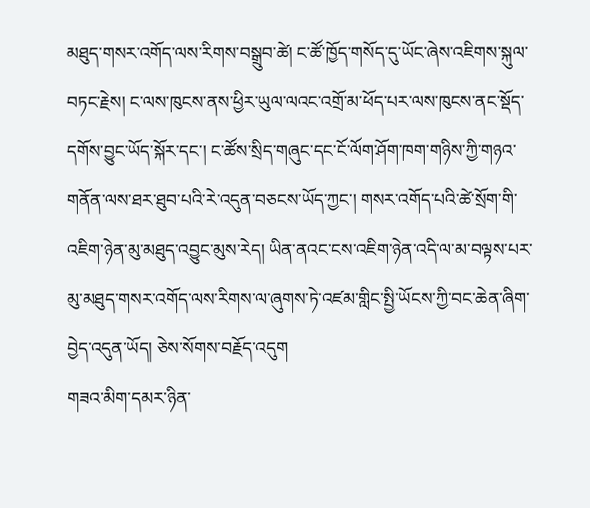མཐུད་གསར་འགོད་ལས་རིགས་བསྒྲུབ་ཚེ། ང་ཚོ་ཁྱོད་གསོད་དུ་ཡོང་ཞེས་འཇིགས་སྐུལ་བཏང་རྗེས། ང་ལས་ཁུངས་ནས་ཕྱིར་ཡུལ་ལའང་འགྲོ་མ་ཕོད་པར་ལས་ཁུངས་ནང་སྡོད་དགོས་བྱུང་ཡོད་སྐོར་དང་། ང་ཚོས་སྲིད་གཞུང་དང་ངོ་ལོག་ཤོག་ཁག་གཉིས་ཀྱི་གཉའ་གནོན་ལས་ཐར་ཐུབ་པའི་རེ་འདུན་བཅངས་ཡོད་ཀྱང་། གསར་འགོད་པའི་ཚེ་སྲོག་གི་འཇིག་ཉེན་མུ་མཐུད་འབྱུང་མུས་རེད། ཡིན་ནའང་ངས་འཇིག་ཉེན་འདི་ལ་མ་བལྟས་པར་མུ་མཐུད་གསར་འགོད་ལས་རིགས་ལ་ཞུགས་ཏེ་འཛམ་གླིང་སྤྱི་ཡོངས་ཀྱི་བང་ཆེན་ཞིག་བྱེད་འདུན་ཡོད། ཅེས་སོགས་བརྗོད་འདུག
གཟའ་མིག་དམར་ཉིན་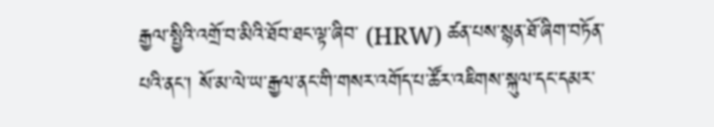རྒྱལ་སྤྱིའི་འགྲོ་བ་མིའི་ཐོབ་ཐང་ལྟ་ཞིབ་ (HRW) ཚན་པས་སྙན་ཐོ་ཞིག་བཏོན་པའི་ནང་། སོ་མ་ལེ་ཡ་རྒྱལ་ནང་གི་གསར་འགོད་པ་ཚོར་འཇིགས་སྐུལ་དང་དམར་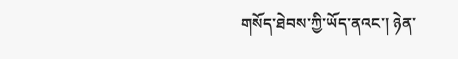གསོད་ཐེབས་ཀྱི་ཡོད་ནའང་། ཉེན་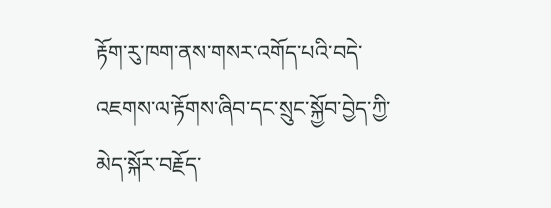རྟོག་རུ་ཁག་ནས་གསར་འགོད་པའི་བདེ་འཇགས་ལ་རྟོགས་ཞིབ་དང་སྲུང་སྐྱོབ་བྱེད་ཀྱི་མེད་སྐོར་བརྗོད་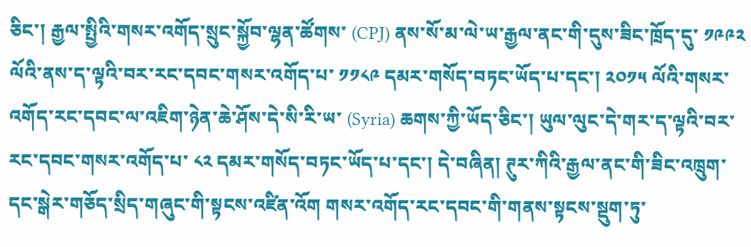ཅིང་། རྒྱལ་སྤྱིའི་གསར་འགོད་སྲུང་སྐྱོབ་ལྷན་ཚོགས་ (CPJ) ནས་སོ་མ་ལེ་ཡ་རྒྱལ་ནང་གི་དུས་ཟིང་ཁྲོད་དུ་ ༡༩༩༢ ལོའི་ནས་ད་ལྟའི་བར་རང་དབང་གསར་འགོད་པ་ ༡༡༨༩ དམར་གསོད་བཏང་ཡོད་པ་དང་། ༢༠༡༥ ལོའི་གསར་འགོད་རང་དབང་ལ་འཇིག་ཉེན་ཆེ་ཤོས་དེ་སི་རི་ཡ་ (Syria) ཆགས་ཀྱི་ཡོད་ཅིང་། ཡུལ་ལུང་དེ་གར་ད་ལྟའི་བར་རང་དབང་གསར་འགོད་པ་ ༨༢ དམར་གསོད་བཏང་ཡོད་པ་དང་། དེ་བཞིན། ཊུར་ཀིའི་རྒྱལ་ནང་གི་ཟིང་འཁྲུག་དང་སྒེར་གཅོད་སྲིད་གཞུང་གི་སྟངས་འཛིན་འོག གསར་འགོད་རང་དབང་གི་གནས་སྟངས་སྡུག་ཏུ་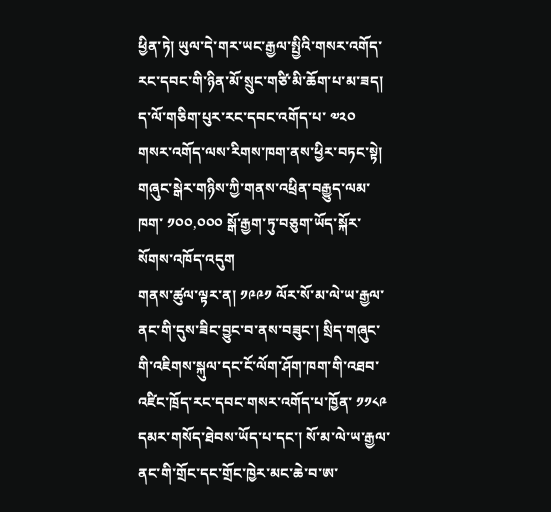ཕྱིན་ཏེ། ཡུལ་དེ་གར་ཡང་རྒྱལ་སྤྱིའི་གསར་འགོད་རང་དབང་གི་ཉིན་མོ་སྲུང་གཙི་མི་ཆོག་པ་མ་ཟད། ད་ལོ་གཅིག་པུར་རང་དབང་འགོད་པ་ ༧༢༠ གསར་འགོད་ལས་རིགས་ཁག་ནས་ཕྱིར་བཏང་སྟེ། གཞུང་སྒེར་གཉིས་ཀྱི་གནས་འཕྲིན་བརྒྱུད་ལམ་ཁག་ ༡༠༠,༠༠༠ སྒོ་རྒྱག་ཏུ་བཅུག་ཡོད་སྐོར་སོགས་འཁོད་འདུག
གནས་ཚུལ་ལྟར་ན། ༡༩༩༡ ལོར་སོ་མ་ལེ་ཡ་རྒྱལ་ནང་གི་དུས་ཟིང་བྱུང་བ་ནས་བཟུང་། སྲིད་གཞུང་གི་འཇིགས་སྐུལ་དང་ངོ་ལོག་ཤོག་ཁག་གི་འཐབ་འཛིང་ཁྲོད་རང་དབང་གསར་འགོད་པ་ཁྱོན་ ༡༡༨༩ དམར་གསོད་ཐེབས་ཡོད་པ་དང་། སོ་མ་ལེ་ཡ་རྒྱལ་ནང་གི་གྲོང་དང་གྲོང་ཁྱེར་མང་ཆེ་བ་ཨ་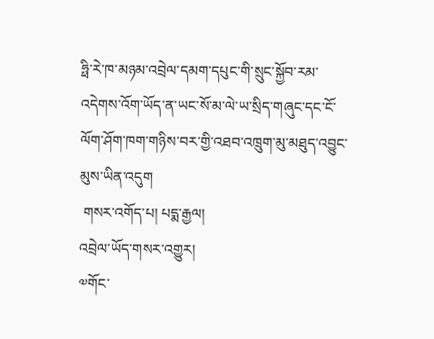ཧྥི་རེ་ཁ་མཉམ་འབྲེལ་དམག་དཔུང་གི་སྲུང་སྐྱོབ་རམ་འདེགས་འོག་ཡོད་ན་ཡང་སོ་མ་ལེ་ཡ་སྲིད་གཞུང་དང་ངོ་ལོག་ཤོག་ཁག་གཉིས་བར་གྱི་འཐབ་འཁྲུག་མུ་མཐུད་འབྱུང་མུས་ཡིན་འདུག
 གསར་འགོད་པ། པདྨ་རྒྱལ།
འབྲེལ་ཡོད་གསར་འགྱུར།
༧གོང་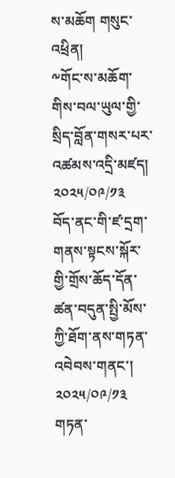ས་མཆོག གསུང་འཕྲིན།
༸གོང་ས་མཆོག་གིས་བལ་ཡུལ་གྱི་སྲིད་བློན་གསར་པར་འཚམས་འདྲི་མཛད།
༢༠༢༥/༠༩/༡༣
བོད་ནང་གི་ཛ་དྲག་གནས་སྟངས་སྐོར་གྱི་གྲོས་ཆོད་དོན་ཚན་བདུན་སྤྱི་མོས་ཀྱི་ཐོག་ནས་གཏན་འབེབས་གནང་།
༢༠༢༥/༠༩/༡༣
གཏན་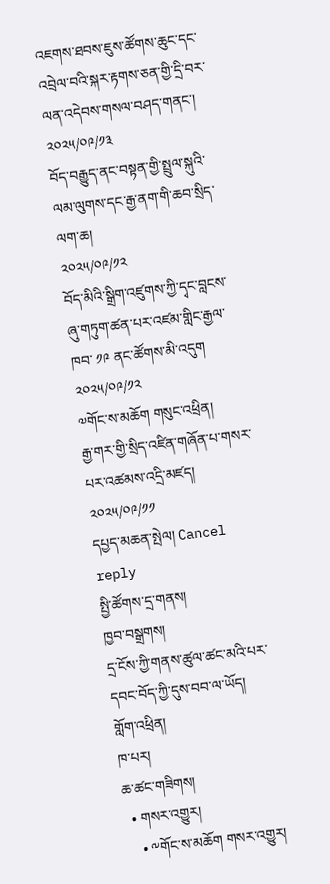འཇགས་ཐབས་ཇུས་ཚོགས་ཆུང་དང་འབྲེལ་བའི་སྐར་རྟགས་ཅན་གྱི་དྲི་བར་ལན་འདེབས་གསལ་བཤད་གནང་།
༢༠༢༥/༠༩/༡༣
བོད་བརྒྱུད་ནང་བསྟན་གྱི་སྤྲུལ་སྐུའི་ལམ་ལུགས་དང་རྒྱ་ནག་གི་ཆབ་སྲིད་ལག་ཆ།
༢༠༢༥/༠༩/༡༢
བོད་མིའི་སྒྲིག་འཛུགས་ཀྱི་དྭང་བླངས་ཞུ་གཏུག་ཚན་པར་འཛམ་གླིང་རྒྱལ་ཁབ་ ༡༩ ནང་ཚོགས་མི་འདུག
༢༠༢༥/༠༩/༡༢
༧གོང་ས་མཆོག གསུང་འཕྲིན།
རྒྱ་གར་གྱི་སྲིད་འཛིན་གཞོན་པ་གསར་པར་འཚམས་འདྲི་མཛད།
༢༠༢༥/༠༩/༡༡
དཔྱད་མཆན་སྤེལ། Cancel reply
སྤྱི་ཚོགས་དྲ་གནས།
ཁྱབ་བསྒྲགས།
དྲ་ངོས་ཀྱི་གནས་ཚུལ་ཚང་མའི་པར་དབང་བོད་ཀྱི་དུས་བབ་ལ་ཡོད།
གློག་འཕྲིན།
ཁ་པར།
ཆ་ཚང་གཟིགས།
  • གསར་འགྱུར།
    • ༸གོང་ས་མཆོག གསར་འགྱུར།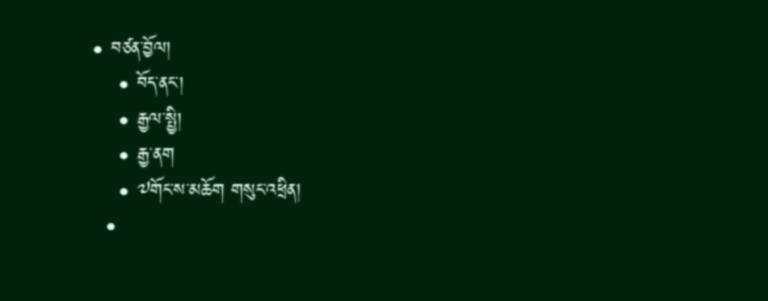• བཙན་བྱོལ།
    • བོད་ནང་།
    • རྒྱལ་སྤྱི།
    • རྒྱ་ནག
    • ༧གོང་ས་མཆོག གསུང་འཕྲིན།
  •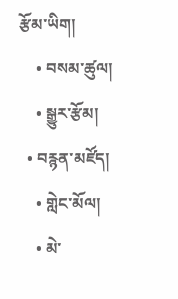རྩོམ་ཡིག།
    • བསམ་ཚུལ།
    • སྒྱུར་རྩོམ།
  • བརྙན་མཛོད།
    • གླེང་མོལ།
    • མེ་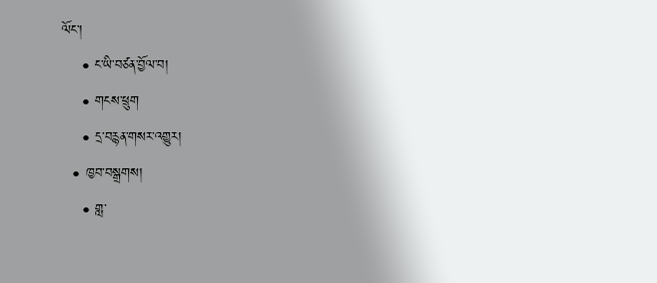ལོང་།
    • ང་ཡི་བཙན་བྱོལ་བ།
    • གངས་ཕྲུག
    • དྲ་བརྙན་གསར་འགྱུར།
  • ཁྱབ་བསྒྲགས།
    • གླ་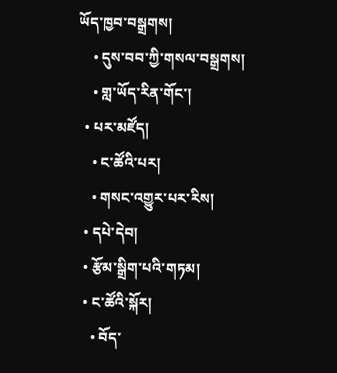ཡོད་ཁྱབ་བསྒྲགས།
    • དུས་བབ་ཀྱི་གསལ་བསྒྲགས།
    • གླ་ཡོད་རིན་གོང་།
  • པར་མཛོད།
    • ང་ཚོའི་པར།
    • གསང་འགྱུར་པར་རིས།
  • དཔེ་དེབ།
  • རྩོམ་སྒྲིག་པའི་གཏམ།
  • ང་ཚོའི་སྐོར།
    • བོད་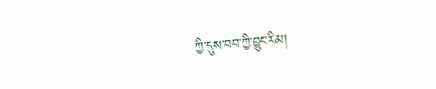ཀྱི་དུས་བབ་ཀྱི་བྱུང་རིམ།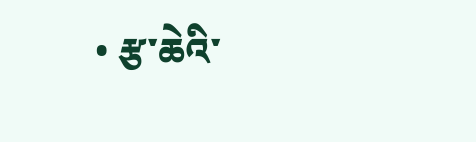• རྩ་ཆེའི་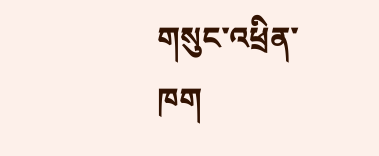གསུང་འཕྲིན་ཁག